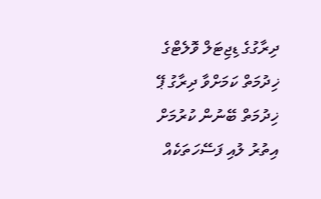ދިރާގުގެ ޑިޖިޓަލް ވޮލެޓްގެ ޚިދުމަތް ކަމަށްވާ ދިރާގު ޕޭ ޚިދުމަތް ބޭނުން ކުރުމަށް އިތުރު ލުއި ފަސޭހަތަކެއް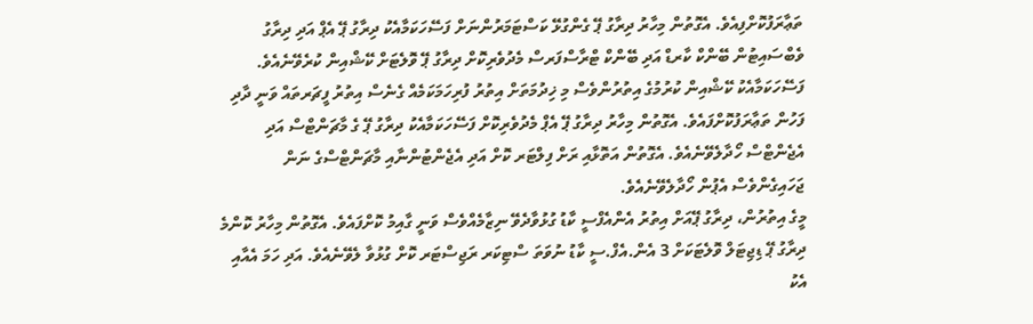ތަޢާރަފުކޮށްފިއެވެ. އެގޮތުން މިހާރު ދިރާގު ޕޭ ގެންގުޅޭ ކަސްޓަމަރުންނަށް ފަސޭހަކަމާއެކު ދިރާގު ޕޭ އެޕް އަދި ދިރާގު ވެބްސައިޓުން ބޭންކް ކާރޑް އަދި ބޭންކް ޓްރާސްފަރސް މެދުވެރިކޮށް ދިރާގު ޕޭ ވޮލެޓަށް ކޭޝްއިން ކުރެވޭނެއެވެ.
ފަސޭހަކަމާއެކު ކޭޝްއިން ކުރުމުގެ އިތުރުންވެސް މި ޚިދުމަތަށް އިތުރު ފުރިހަމަކަމެއް ގެނެސް އިތުރު ފީޗަރތައް ވަނީ ދާދި ފަހުން ތަޢާރަފުކޮށްފައެވެ. އެގޮތުން މިހާރު ދިރާގު ޕޭ އެޕް މެދުވެރިކޮށް ފަސޭހަކަމާއެކު ދިރާގު ޕޭ ގެ މާޗަންޓްސް އަދި އެޖެންޓްސް ހޯދާލެވޭނެއެވެ. އެގޮތުން އަތޮޅާއި ރަށް ފިލްޓަރ ކޮށް އަދި އެޖެންޓުންނާއި މާޗަންޓްސްގެ ނަން ޖަހައިގެންވެސް އެޕުން ހޯދާލެވޭނެއެވެ.
މީގެ އިތުރުން، ދިރާގު ޕޭއަށް އިތުރު އެންއެފްސީ ކާޑު ގުޅުވާދެވޭ ނިޒާމެއްވެސް ވަނީ ގާއިމު ކޮށްފައެވެ. އެގޮތުން މިހާރު ކޮންމެ ދިރާގު ޕޭ ޑިޖިޓަލް ވޮލެޓަކަށް 3 އެން.އެފް.ސީ ކާޑު ނުވަތަ ސްޓިކަރ ރަޖިސްޓަރ ކޮށް ގުޅުވާ ލެވޭނެއެވެ. އަދި ހަމަ އެއާއި އެކު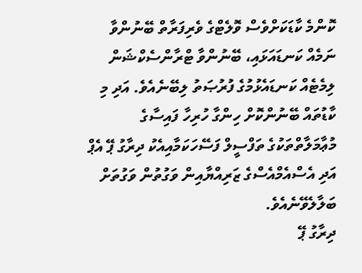ކޮންމެ ކާޑަކަށްވެސް ވޮލެޓްގެ ވެރިފަރާތް ބޭނުންވާ ނަމެއް ކަނޑައަޅައި، ބޭނުންވާ ޓްރާންސެކްޝަން ލިމެޓެއް ކަނޑައެޅުމުގެ ފުރުޞަތު ލިބޭނެއެވެ. އަދި މި ކާޑުތައް ބޭނުންކޮށް ހިންގާ ހުރިހާ ފައިސާގެ މުޢާމަލާތްތަކުގެ ތަފްސީލް ފަސޭހަކަމާއިއެކު ދިރާގު ޕޭ އެޕް އަދި އެސްއެމްއެސްގެ ޒަރިއްޔާއިން ވަގުތުން ވަގުތަށް ބަލާލެވޭނެއެވެ.
ދިރާގު ޕޭ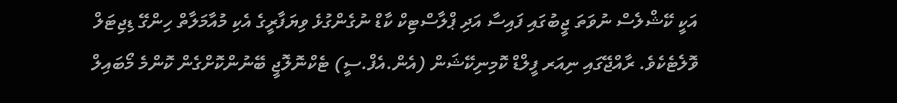އަކީ ކޭޝްލެސް ނުވަތަ ޖީބުގައި ފައިސާ އަދި ޕްލާސްޓިކް ކާޑް ނުގެންގުޅެ ވިޔަފާރީގެ އެކި މުއާމަލާތް ހިންގޭ ޑިޖިޓަލް ވޮލެޓެކެވެ. ރާއްޖޭގައި ނިއަރ ފީލްޑް ކޮމިނިކޭޝަން (އެން.އެފް.ސީ) ޓެކްނޮލޮޖީ ބޭނުންކޮށްގެން ކޮންމެ މޯބައިލް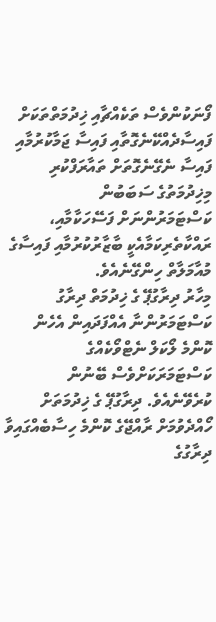ފޯނަކުންވެސް ތަކެއްޗާއި ޚިދުމަތްތަކަށް ފައިސާދެއްކޭނެގޮތާއި ފައިސާ ޖަމާކުރުމާއި ފައިސާ ނެގޭނެގޮތަށް ތައާރަފްކުރި މިޚިދުމަތުގެ ސަބަބުން ކަސްޓަމަރުންނަށް ފަސޭހަކާމާއި، ރައްކާތެރިކަމާއެކީ ބާޒާރުކުރުމާއި ފައިސާގެ މުއާމަލާތް ހިންގޭނެއެވެ.
މިހާރު ދިރާގުޕޭ ގެ ޚިދުމަތް ދިރާގު ކަސްޓަމަރުންނާ އެއްފަދައިން އެހެން ކޮންމެ ލޯކަލް ނެޓްވޯކެއްގެ ކަސްޓަމަރަކަށްވެސް ބޭނުން ކުރެވޭނެއެވެ. ދިރާގުޕޭ ގެ ޚިދުމަތަށް ހޯއްދެވުމަށް ރާއްޖޭގެ ކޮންމެ ހިސާބެއްގައިވާ ދިރާގުގެ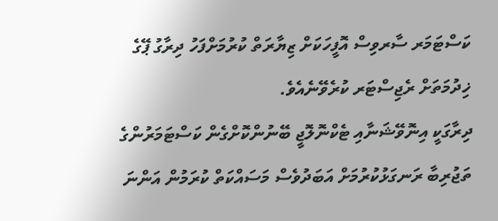ކަސްޓަމަރ ސާރވިސް އޮފީހަކަށް ޒިޔާރަތް ކުރުމަށްފަހު ދިރާގު ޕޭގެ ޚިދުމަތަށް ރެޖިސްޓަރ ކުރެވޭނެއެވެ.
ދިރާގަކީ އިނޮވޭޝަނާއި ޓެކްނޮލޮޖީ ބޭނުންކޮށްގެން ކަސްޓަމަރުންގެ ތަޖުރިބާ ރަނގަޅުކުރުމަށް އަބަދުވެސް މަސައްކަތް ކުރަމުން އަންނަ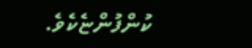ކުންފުންޏެކެވެ.